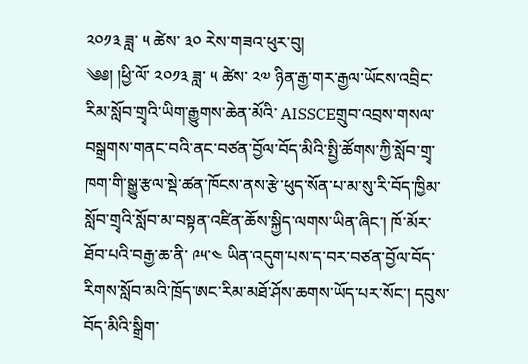༢༠༡༣ ཟླ་ ༥ ཚེས་ ༣༠ རེས་གཟའ་ཕུར་བུ།
༄༅། །ཕྱི་ལོ་ ༢༠༡༣ ཟླ་ ༥ ཚེས་ ༢༧ ཉིན་རྒྱ་གར་རྒྱལ་ཡོངས་འབྲིང་རིམ་སློབ་གྲྭའི་ཡིག་རྒྱུགས་ཆེན་མོའི་ AISSCEགྲུབ་འབྲས་གསལ་བསྒྲགས་གནང་བའི་ནང་བཙན་བྱོལ་བོད་མིའི་སྤྱི་ཚོགས་ཀྱི་སློབ་གྲྭ་ཁག་གི་སྒྱུ་རྩལ་སྡེ་ཚན་ཁོངས་ནས་རྩེ་ཕུད་སོན་པ་མ་སུ་རི་བོད་ཁྱིམ་སློབ་གྲྭའི་སློབ་མ་བསྟན་འཛིན་ཆོས་སྐྱིད་ལགས་ཡིན་ཞིང་། ཁོ་མོར་ཐོབ་པའི་བརྒྱ་ཆ་ནི་ ༩༥་༤ ཡིན་འདུག་པས་ད་བར་བཙན་བྱོལ་བོད་རིགས་སློབ་མའི་ཁྲོད་ཨང་རིམ་མཐོ་ཤོས་ཆགས་ཡོད་པར་སོང་། དབུས་བོད་མིའི་སྒྲིག་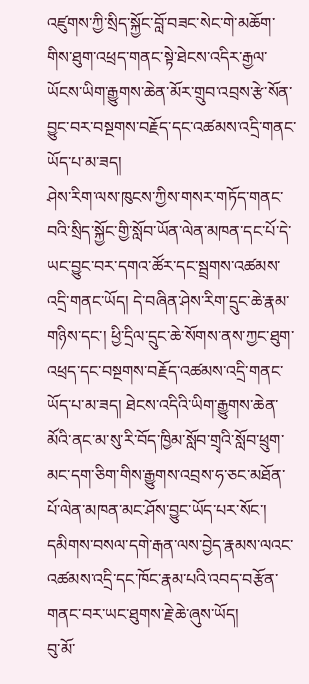འཛུགས་ཀྱི་སྲིད་སྐྱོང་བློ་བཟང་སེང་གེ་མཆོག་གིས་ཐུག་འཕྲད་གནང་སྟེ་ཐེངས་འདིར་རྒྱལ་ཡོངས་ཡིག་རྒྱུགས་ཆེན་མོར་གྲུབ་འབྲས་རྩེ་སོན་བྱུང་བར་བསྔགས་བརྗོད་དང་འཚམས་འདྲི་གནང་ཡོད་པ་མ་ཟད།
ཤེས་རིག་ལས་ཁུངས་ཀྱིས་གསར་གཏོད་གནང་བའི་སྲིད་སྐྱོང་གྱི་སློབ་ཡོན་ལེན་མཁན་དང་པོ་དེ་ཡང་བྱུང་བར་དགའ་ཚོར་དང་སྦྲགས་འཚམས་འདྲི་གནང་ཡོད། དེ་བཞིན་ཤེས་རིག་དྲུང་ཆེ་རྣམ་གཉིས་དང་། ཕྱི་དྲིལ་དྲུང་ཆེ་སོགས་ནས་ཀྱང་ཐུག་འཕྲད་དང་བསྔགས་བརྗོད་འཚམས་འདྲི་གནང་ཡོད་པ་མ་ཟད། ཐེངས་འདིའི་ཡིག་རྒྱུགས་ཆེན་མོའི་ནང་མ་སུ་རི་བོད་ཁྱིམ་སློབ་གྲྭའི་སློབ་ཕྲུག་མང་དག་ཅིག་གིས་རྒྱུགས་འབྲས་ཧ་ཅང་མཐོན་པོ་ལེན་མཁན་མང་ཤོས་བྱུང་ཡོད་པར་སོང་། དམིགས་བསལ་དགེ་རྒན་ལས་བྱེད་རྣམས་ལའང་འཚམས་འདྲི་དང་ཁོང་རྣམ་པའི་འབད་བརྩོན་གནང་བར་ཡང་ཐུགས་རྗེ་ཆེ་ཞུས་ཡོད།
བུ་མོ་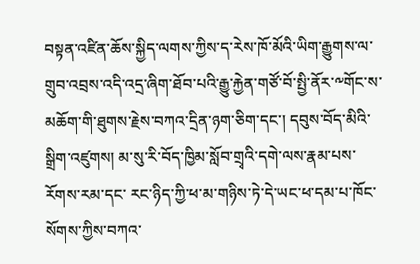བསྟན་འཛིན་ཆོས་སྐྱིད་ལགས་ཀྱིས་ད་རེས་ཁོ་མོའི་ཡིག་རྒྱུགས་ལ་གྲུབ་འབྲས་འདི་འདྲ་ཞིག་ཐོབ་པའི་རྒྱུ་རྐྱེན་གཙོ་བོ་སྤྱི་ནོར་༸གོང་ས་མཆོག་གི་ཐུགས་རྗེས་བཀའ་དྲིན་ཉག་ཅིག་དང་། དབུས་བོད་མིའི་སྒྲིག་འཛུགས། མ་སུ་རི་བོད་ཁྱིམ་སློབ་གྲྭའི་དགེ་ལས་རྣམ་པས་རོགས་རམ་དང་ རང་ཉིད་ཀྱི་ཕ་མ་གཉིས་ཏེ་དེ་ཡང་ཕ་དམ་པ་ཁོང་སོགས་ཀྱིས་བཀའ་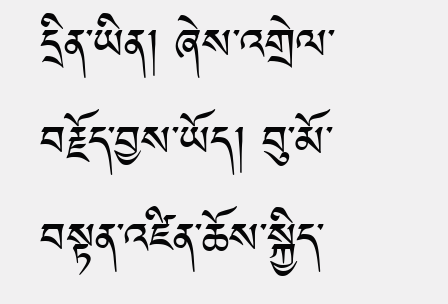དྲིན་ཡིན། ཞེས་འགྲེལ་བརྗོད་བྱས་ཡོད། བུ་མོ་བསྟན་འཛིན་ཆོས་སྐྱིད་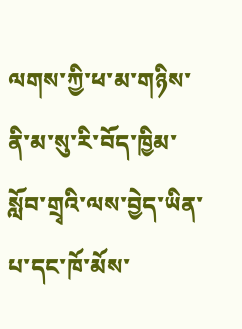ལགས་ཀྱི་ཕ་མ་གཉིས་ནི་མ་སུ་རི་བོད་ཁྱིམ་སློབ་གྲྭའི་ལས་བྱེད་ཡིན་པ་དང་ཁོ་མོས་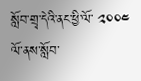སློབ་གྲྭ་དེའི་ནང་ཕྱི་ལོ་ ༢༠༠༤ ལོ་ནས་སློབ་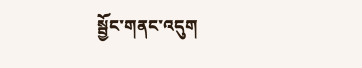སྦྱོང་གནང་འདུག